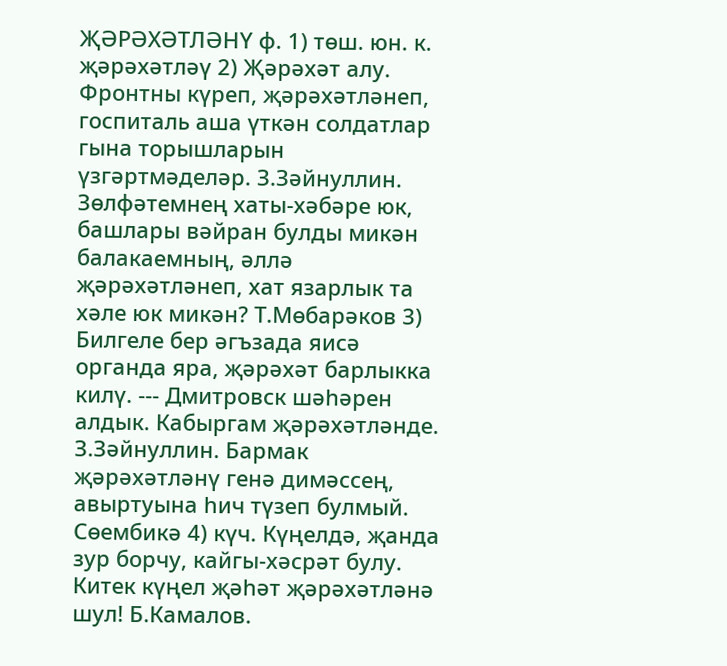ҖӘРӘХӘТЛӘНҮ ф. 1) төш. юн. к. җәрәхәтләү 2) Җәрәхәт алу. Фронтны күреп, җәрәхәтләнеп, госпиталь аша үткән солдатлар гына торышларын үзгәртмәделәр. З.Зәйнуллин. Зөлфәтемнең хаты-хәбәре юк, башлары вәйран булды микән балакаемның, әллә җәрәхәтләнеп, хат язарлык та хәле юк микән? Т.Мөбарәков 3) Билгеле бер әгъзада яисә органда яра, җәрәхәт барлыкка килү. --- Дмитровск шәһәрен алдык. Кабыргам җәрәхәтләнде. З.Зәйнуллин. Бармак җәрәхәтләнү генә димәссең, авыртуына һич түзеп булмый. Сөембикә 4) күч. Күңелдә, җанда зур борчу, кайгы-хәсрәт булу. Китек күңел җәһәт җәрәхәтләнә шул! Б.Камалов.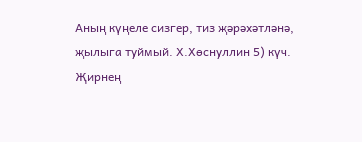Аның күңеле сизгер, тиз җәрәхәтләнә, җылыга туймый. Х.Хөснуллин 5) күч. Җирнең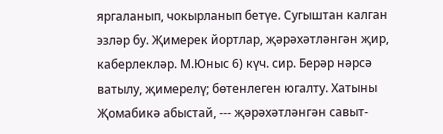яргаланып, чокырланып бетүе. Сугыштан калган эзләр бу. Җимерек йортлар, җәрәхәтләнгән җир, каберлекләр. М.Юныс 6) күч. сир. Берәр нәрсә ватылу, җимерелү; бөтенлеген югалту. Хатыны Җомабикә абыстай, --- җәрәхәтләнгән савыт-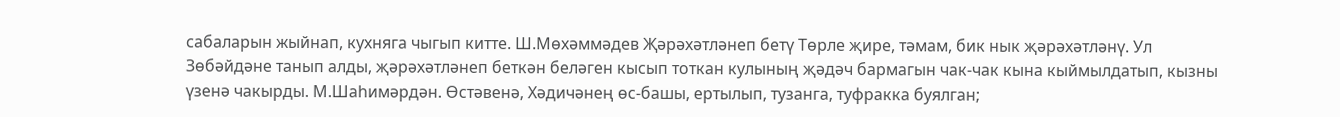сабаларын жыйнап, кухняга чыгып китте. Ш.Мөхәммәдев Җәрәхәтләнеп бетү Төрле җире, тәмам, бик нык җәрәхәтләнү. Ул Зөбәйдәне танып алды, җәрәхәтләнеп беткән беләген кысып тоткан кулының җәдәч бармагын чак-чак кына кыймылдатып, кызны үзенә чакырды. М.Шаһимәрдән. Өстәвенә, Хәдичәнең өс-башы, ертылып, тузанга, туфракка буялган;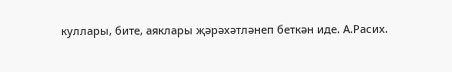куллары, бите, аяклары җәрәхәтләнеп беткән иде. А.Расих.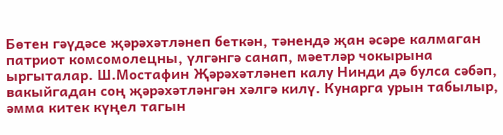Бөтен гәүдәсе җәрәхәтләнеп беткән, тәнендә җан әсәре калмаган патриот комсомолецны, үлгәнгә санап, мәетләр чокырына ыргыталар. Ш.Мостафин Җәрәхәтләнеп калу Нинди дә булса сәбәп, вакыйгадан соң җәрәхәтләнгән хәлгә килү. Кунарга урын табылыр, әмма китек күңел тагын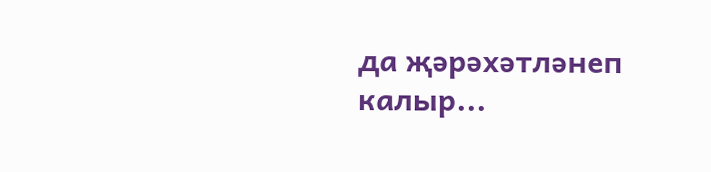да җәрәхәтләнеп калыр...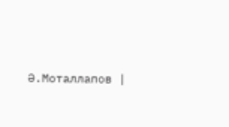Ә.Моталлапов |